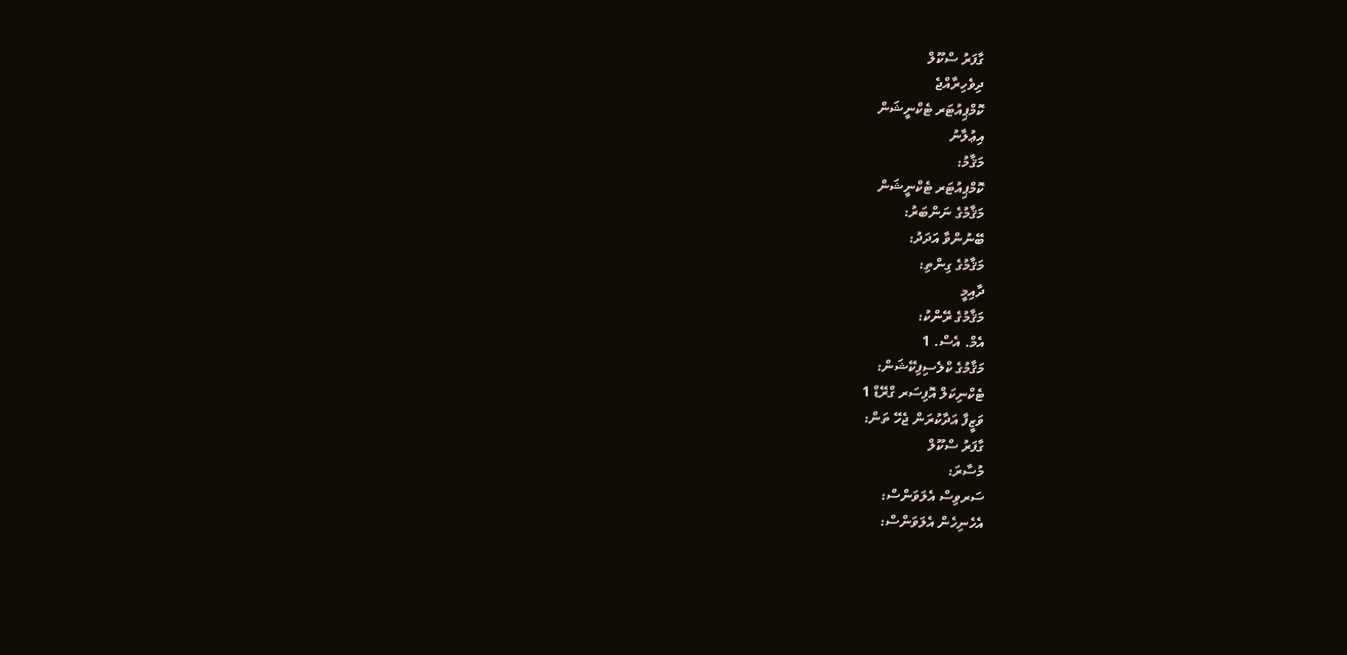ގާފަރު ސްކޫލް
ދިވެހިރާއްޖެ
ކޮމްޕިއުޓަރ ޓެކްނީޝަން
އިޢުލާނު
މަޤާމު:
ކޮމްޕިއުޓަރ ޓެކްނީޝަން
މަޤާމުގެ ނަންބަރު:
ބޭނުންވާ އަދަދު:
މަޤާމުގެ ގިންތި:
ދާއިމީ
މަޤާމުގެ ރޭންކު:
އެމް. އެސް. 1
މަޤާމުގެ ކްލެސިފިކޭޝަން:
ޓެކްނިކަލް އޮފިސަރ ގްރޭޑް 1
ވަޒީފާ އަދާކުރަން ޖެހޭ ތަން:
ގާފަރު ސްކޫލް
މުސާރަ:
ސަރވިސް އެލަވަންސް:
އެހެނިހެން އެލަވަންސް: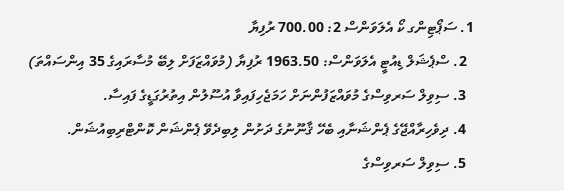1. ސަޕޯޓިންގ ކޯ އެލަވަންސް 2: 700.00 ރުފިޔާ
  2. ސްޕެޝަލް ޑިއުޓީ އެލަވަންސް: 1963.50 ރުފިޔާ (މުވައްޒަފަށް ލިބޭ މުސާރައިގެ 35 އިންސައްތަ)
  3. ސިވިލް ސަރވިސްގެ މުވައްޒަފުންނަށް ހަމަޖެހިފައިވާ އުސޫލުން އިތުރުގަޑީގެ ފައިސާ.
  4. ދިވެހިރާއްޖޭގެ ޕެންޝަނާއި ބެހޭ ޤާނޫނުގެ ދަށުން ލިބިދެވޭ ޕެންޝަން ކޮންޓްރިބިއުޝަން.
  5. ސިވިލް ސަރވިސްގެ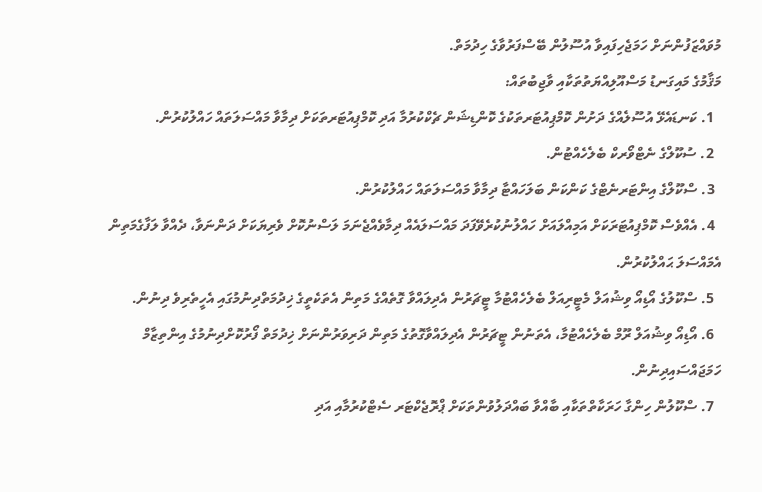މުވައްޒަފުންނަށް ހަމަޖެހިފައިވާ އުސޫލުން ބޭސްފަރުވާގެ ހިދުމަތް.
މަޤާމުގެ މައިގަނޑު މަސްއޫލިއްޔަތުތަކާއި ވާޖިބުތައް:
  1. ކަނޑައެޅޭ އުސޫލެއްގެ ދަށުން ކޮމްޕިއުޓަރތަކުގެ ކޮންޑިޝަން ޗެކްކުރުމާ އަދި ކޮމްޕިއުޓަރތަކަށް ދިމާވާ މައްސަލަތައް ހައްލުކުރުން.
  2. ސުކޫލްގެ ނެޓްވޯރކް ބެލެހެއްޓުން.
  3. ސްކޫލްގެ އިންޓަރނެޓްގެ ކަންކަން ބަލަހައްޓާ ދިމާވާ މައްސަލަތައް ހައްލުކުރުން.
  4. އެއްވެސް ކޮމްޕިއުޓަރަކަށް އަމިއްލައަށް ހައްލުނުކުރެވޭފަދަ މައްސަލައެއް ދިމާވެއްޖެނަމަ ލަސްނުކޮށް ވެރިޔަކަށް ދަންނަވާ، ދެއްވާ ލަފާގެމަތިން އެމައްސަލަ ޙައްލުކުރުން.
  5. ސްކޫލުގެ އޯޑިއޯ ވިޝުއަލް މެޓީރިއަލް ބެލެހެއްޓުމާ ޓީޗަރުން އެދިލައްވާ ގޮތެއްގެ މަތިން އެތަކެތީގެ ޚިދުމަތްދިނުމުގައި އެހީތެރިވެ ދިނުން.
  6. އޯޑިއޯ ވިޝުއަލް ރޫމް ބެލެހެއްޓުމާ، އެތަނުން ޓީޗަރުން އެދިލައްވާގޮތުގެ މަތިން ދަރިވަރުންނަށް ޚިދުމަތް ފޯރުކޮށްދިނުމުގެ އިންތިޒާމް ހަމަޖައްސައިދިނުން.
  7. ސްކޫލުން ހިންގާ ހަރަކާތްތަކާއި ބާއްވާ ބައްދަލުވުންތަކަށް ޕްރޮޖެކްޓަރ ސެޓްކުރުމާއި އަދި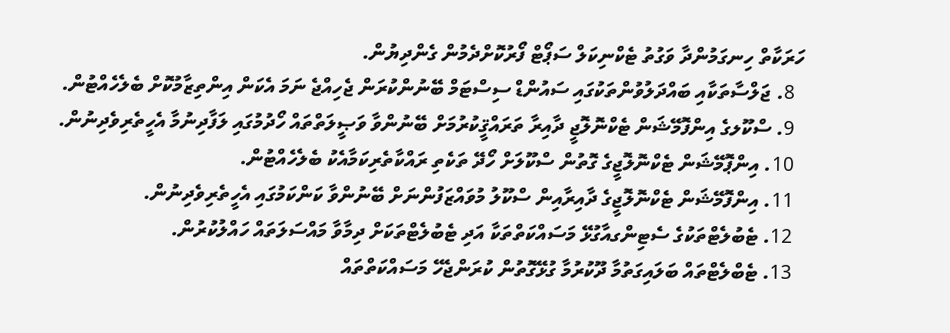ހަރަކާތް ހިނގަމުންދާ ވަގުތު ޓެކްނިކަލް ސަޕޯޓް ފޯރުކޮށްދެމުން ގެންދިޔުން.
  8. ޖަލްސާތަކާއި ބައްދަލުވުންތަކުގައި ސައުންޑް ސިސްޓަމް ބޭނުންކުރަން ޖެހިއްޖެ ނަމަ އެކަން އިންތިޒާމުކޮށް ބެލެހެއްޓުން.
  9. ސްކޫލގެ އިންފޮމޭޝަން ޓެކްނޮލޮޖީ ދާއިރާ ތަރައްޤީކުރުމަށް ބޭނުންވާ ވަޞީލަތްތައް ހޯދުމުގައި ލަފާދިނުމާ އެހީތެރިވެދިނުން.
  10. އިންޕޮމޭޝަން ޓެކްނޮލޮޖީގެ ގޮތުން ސްކޫލަށް ހޯދޭ ތަކެތި ރައްކާތެރިކަމާއެކު ބެލެހެއްޓުން.
  11. އިންފޮމޭޝަން ޓެކްނޮލޮޖީގެ ދާއިރާއިން ސްކޫލު މުވައްޒަފުންނަށް ބޭނުންވާ ކަންކަމުގައި އެހީތެރިވެދިނުން.
  12. ޓެބުލެޓްތަކުގެ ސެޓިންގއާގުޅޭ މަސައްކަތްތަކާ އަދި ޓެބުލެޓްތަކަށް ދިމާވާ މައްސަލަތައް ހައްލުކުރުން.
  13. ޓެބްލެޓްތައް ބަލައިގަތުމާ ދޫކުރުމާ ގުޅޭގޮތުން ކުރަންޖެހޭ މަސައްކަތްތައް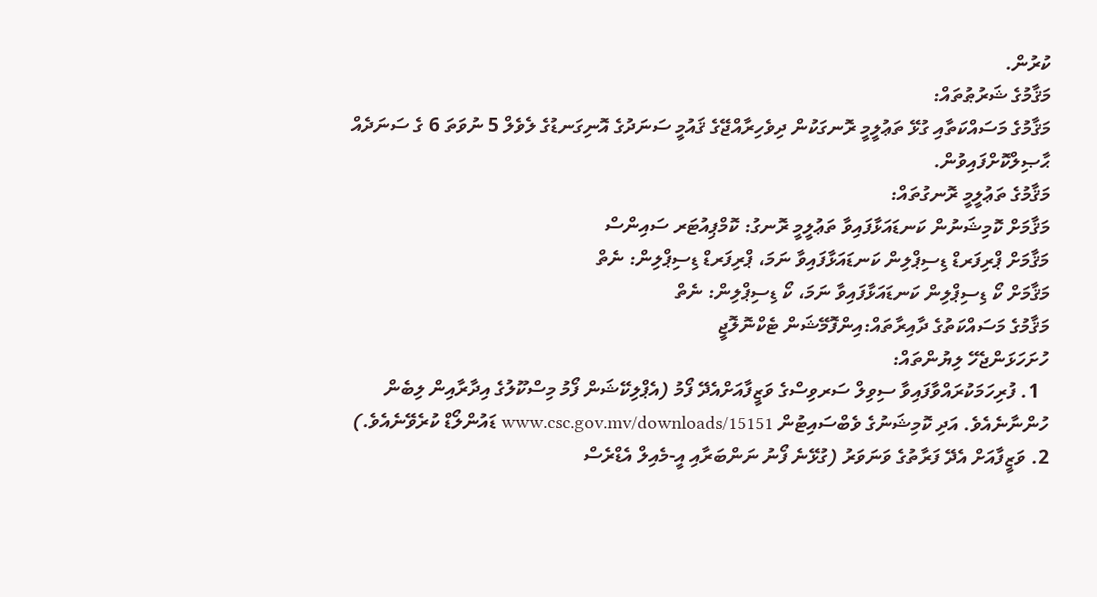ކުރުން.
މަޤާމުގެ ޝަރުޠުތައް:
މަޤާމުގެ މަސައްކަތާއި ގުޅޭ ތަޢުލީމީ ރޮނގަކުން ދިވެހިރާއްޖޭގެ ޤައުމީ ސަނަދުގެ އޮނިގަނޑުގެ ލެވެލް 5 ނުވަތަ 6 ގެ ސަނަދެއް ޙާޞިލްކޮށްފައިވުން.
މަޤާމުގެ ތަޢުލީމީ ރޮނގުތައް:
މަޤާމަށް ކޮމިޝަނުން ކަނޑައަޅާފައިވާ ތަޢުލީމީ ރޮނގު: ކޮމްޕިއުޓަރ ސައިންސް
މަޤާމަށް ޕްރިފަރޑް ޑިސިޕްލިން ކަނޑައަޅާފައިވާ ނަމަ، ޕްރިފަރޑް ޑިސިޕްލިން: ނެތް
މަޤާމަށް ކޯ ޑިސިޕްލިން ކަނޑައަޅާފައިވާ ނަމަ، ކޯ ޑިސިޕްލިން: ނެތް
މަޤާމުގެ މަސައްކަތުގެ ދާއިރާތައް:އިންފޮމޭޝަން ޓެކްނޮލޮޖީ
ހުށަހަޅަންޖެހޭ ލިޔުންތައް:
  1. ފުރިހަމަކުރައްވާފައިވާ ސިވިލް ސަރވިސްގެ ވަޒީފާއަށްއެދޭ ފޯމު (އެޕްލިކޭޝަން ފޯމު މިސްކޫލުގެ އިދާރާއިން ލިބެން ހުންނާނެއެވެ. އަދި ކޮމިޝަނުގެ ވެބްސައިޓުން www.csc.gov.mv/downloads/15151 ޑައުންލޯޑް ކުރެވޭނެއެވެ.)
2. ވަޒީފާއަށް އެދޭ ފަރާތުގެ ވަނަވަރު (ގުޅޭނެ ފޯނު ނަންބަރާއި އީ-މެއިލް އެޑްރެސް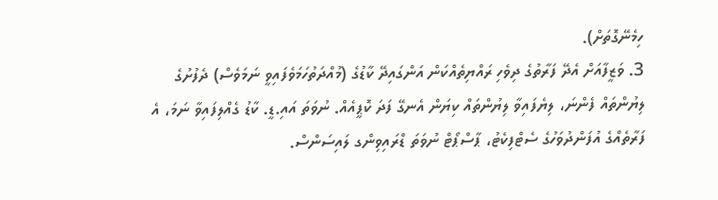ހިމެނޭގޮތަށް).
3. ވަޒީފާއަށް އެދޭ ފަރާތުގެ ދިވެހި ރައްޔިތެއްކަން އަންގައިދޭ ކާޑުގެ (މުއްދަތުހަމަވެފައިވީ ނަމަވެސް) ދެފުށުގެ ލިޔުންތައް ފެންނަ، ލިޔެފައިވާ ލިޔުންތައް ކިޔަން އެނގޭ ފަދަ ކޮޕީއެއް. ނުވަތަ އައި.ޑީ. ކާޑު ގެއްލިފައިވާ ނަމަ، އެ ފަރާތެއްގެ އުފަންދުވަހުގެ ސެޓްފިކެޓު، ޕާސްޕޯޓް ނުވަތަ ޑްރައިވިންގ ލައިސަންސް.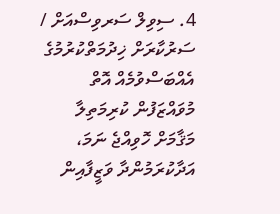4. ސިވިލް ސަރވިސްއަށް / ސަރުކާރަށް ޚިދުމަތްކުރުމުގެ އެއްބަސްވުމެއް އޮތް މުވައްޒަފުން ކުރިމަތިލާ މަޤާމަށް ހޮވިއްޖެ ނަމަ، އަދާކުރަމުންދާ ވަޒީފާއިން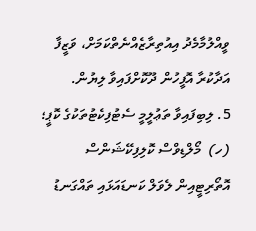ވީއްލުމާމެދު އިއުތިރާޒެއްނެތްކަމަށް، ވަޒީފާ އަދާކުރާ އޮފީހުން ދޫކޮށްފައިވާ ލިޔުން.
5. ލިބިފައިވާ ތަޢުލީމީ ސެޓުފިކެޓުތަކުގެ ކޮޕީ؛
(ހ)  މޯލްޑިވްސް ކޮލިފިކޭޝަންސް އޮތޯރިޓީއިން ލެވަލް ކަނޑައަޅައި ތައްގަނޑު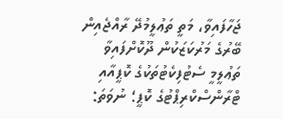ޖަހާފައިވާ، މަތީ ތަޢުލީމުދޭ ރާއްޖެއިން ބޭރުގެ މަރުކަޒަކުން ދޫކޮށްފައިވާ ތަޢުލީމީ ސެޓުފިކެޓުތަކުގެ ކޮޕީއާއި ޓްރާންސްކްރިޕްޓުގެ ކޮޕީ؛ ނުވަތަ: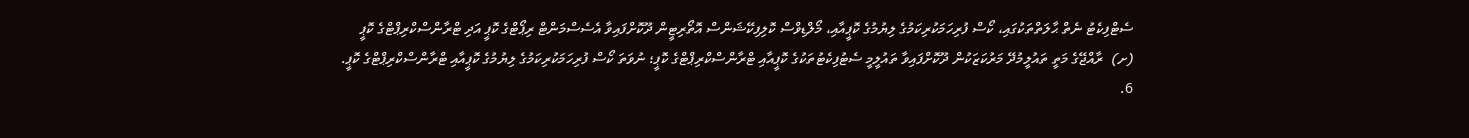ސެޓްފިކެޓު ނެތް ޙާލަތްތަކުގައި، ކޯސް ފުރިހަމަކުރިކަމުގެ ލިޔުމުގެ ކޮޕީއާއި، މޯލްޑިވްސް ކޮލިފިކޭޝަންސް އޮތޯރިޓީން ދޫކޮށްފައިވާ އެސެސްމަންޓް ރިޕޯޓްގެ ކޮޕީ އަދި ޓްރާންސްކްރިޕްޓްގެ ކޮޕީ
(ށ)  ރާއްޖޭގެ މަތީ ތައުލީމުދޭ މަރުކަޒަކުން ދޫކޮށްފައިވާ ތައުލީމީ ސެޓުފިކެޓުތަކުގެ ކޮޕީއާއި ޓްރާންސްކްރިޕްޓްގެ ކޮޕީ؛ ނުވަތަ ކޯސް ފުރިހަމަކުރިކަމުގެ ލިޔުމުގެ ކޮޕީއާއި ޓްރާންސްކްރިޕްޓްގެ ކޮޕީ.
6.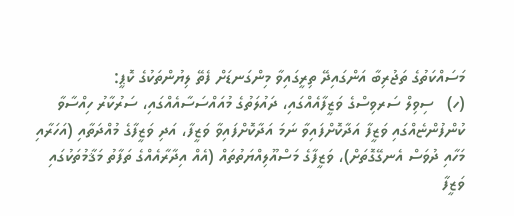މަސައްކަތުގެ ތަޖުރިބާ އަންގައިދޭ ތިރީގައިވާ މިންގަނޑަށް ފެތޭ ލިޔުންތަކުގެ ކޮޕީ:
(ހ)   ސިވިލް ސަރވިސްގެ ވަޒީފާއެއްގައި، ދައުލަތުގެ މުއައްސަސާއެއްގައި، ސަރުކާރު ހިއްސާވާ ކުންފުންޏެއްގައި ވަޒީފާ އަދާކޮށްފައިވާ ނަމަ އަދާކޮށްފައިވާ ވަޒީފާ، އަދި ވަޒީފާގެ މުއްދަތާއި (އަހަރާއި މަހާއި ދުވަސް އެނގޭގޮތަށް)، ވަޒީފާގެ މަސްއޫލިއްޔަތުތައް (އެއް އިދާރާއެއްގެ ތަފާތު މަޤާމުތަކުގައި ވަޒީފާ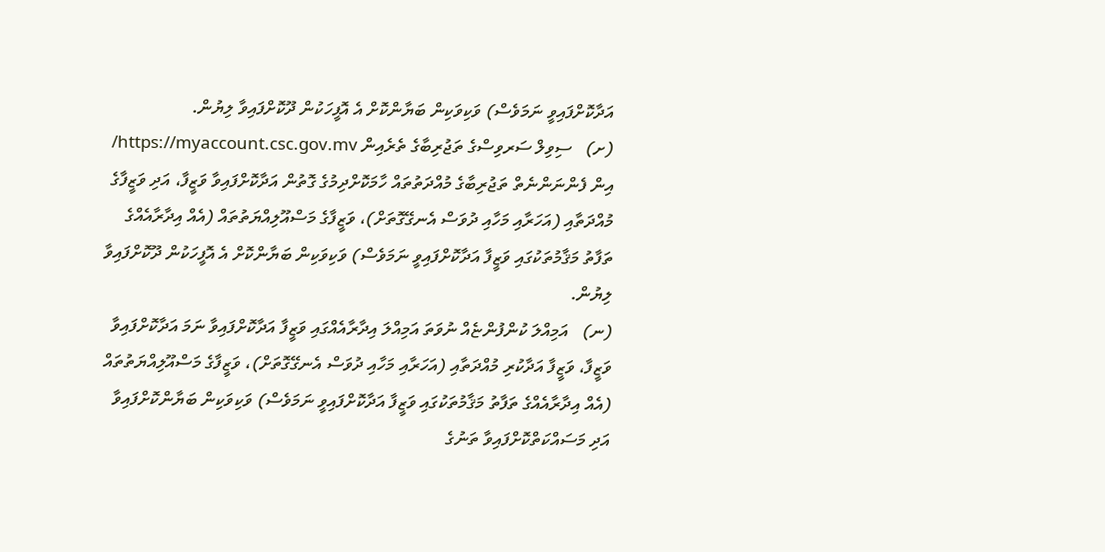އަދާކޮށްފައިވީ ނަމަވެސް) ވަކިވަކިން ބަޔާންކޮށް އެ އޮފީހަކުން ދޫކޮށްފައިވާ ލިޔުން.
(ށ)   ސިވިލް ސަރވިސްގެ ތަޖުރިބާގެ ތެރެއިން https://myaccount.csc.gov.mv/ އިން ފެންނަންނެތް ތަޖުރިބާގެ މުއްދަތުތައް ހާމަކޮށްދިމުގެ ގޮތުން އަދާކޮށްފައިވާ ވަޒީފާ، އަދި ވަޒީފާގެ މުއްދަތާއި (އަހަރާއި މަހާއި ދުވަސް އެނގޭގޮތަށް)، ވަޒީފާގެ މަސްއޫލިއްޔަތުތައް (އެއް އިދާރާއެއްގެ ތަފާތު މަޤާމުތަކުގައި ވަޒީފާ އަދާކޮށްފައިވީ ނަމަވެސް) ވަކިވަކިން ބަޔާންކޮށް އެ އޮފީހަކުން ދޫކޮށްފައިވާ ލިޔުން.
(ނ)   އަމިއްލަ ކުންފުންޏެއް ނުވަތަ އަމިއްލަ އިދާރާއެއްގައި ވަޒީފާ އަދާކޮށްފައިވާ ނަމަ އަދާކޮށްފައިވާ ވަޒީފާ، ވަޒީފާ އަދާކުރި މުއްދަތާއި (އަހަރާއި މަހާއި ދުވަސް އެނގޭގޮތަށް)، ވަޒީފާގެ މަސްއޫލިއްޔަތުތައް (އެއް އިދާރާއެއްގެ ތަފާތު މަޤާމުތަކުގައި ވަޒީފާ އަދާކޮށްފައިވީ ނަމަވެސް) ވަކިވަކިން ބަޔާންކޮށްފައިވާ އަދި މަސައްކަތްކޮށްފައިވާ ތަނުގެ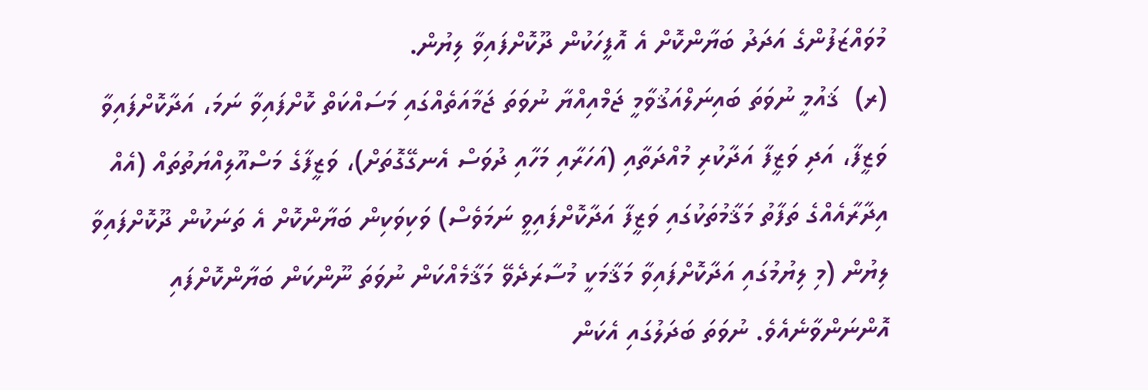މުވައްޒަފުންގެ އަދަދު ބަޔާންކޮށް އެ އޮފީހަކުން ދޫކޮށްފައިވާ ލިޔުން.
(ރ)  ޤައުމީ ނުވަތަ ބައިނަލްއަޤުވާމީ ޖަމްއިއްޔާ ނުވަތަ ޖަމާއަތެއްގައި މަސައްކަތް ކޮށްފައިވާ ނަމަ، އަދާކޮށްފައިވާ ވަޒީފާ، އަދި ވަޒީފާ އަދާކުރި މުއްދަތާއި (އަހަރާއި މަހާއި ދުވަސް އެނގޭގޮތަށް)، ވަޒީފާގެ މަސްއޫލިއްޔަތުތައް (އެއް އިދާރާއެއްގެ ތަފާތު މަޤާމުތަކުގައި ވަޒީފާ އަދާކޮށްފައިވީ ނަމަވެސް) ވަކިވަކިން ބަޔާންކޮށް އެ ތަނަކުން ދޫކޮށްފައިވާ ލިޔުން (މި ލިޔުމުގައި އަދާކޮށްފައިވާ މަޤާމަކީ މުސާރަދެވޭ މަޤާމެއްކަން ނުވަތަ ނޫންކަން ބަޔާންކޮށްފައި އޮންނަންވާނެއެވެ. ނުވަތަ ބަދަލުގައި އެކަން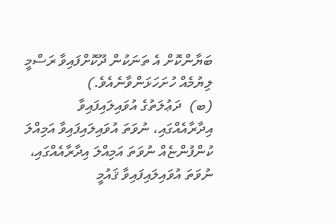ބަޔާންކޮށް އެ ތަނަކުން ދޫކޮށްފައިވާ ރަސްމީ ލިޔުމެއް ހުށަހަޅަންވާނެއެވެ.)
(ބ)  ދަޢުލަތުގެ އުވައިލައިފައިވާ އިދާރާއެއްގައި، ނުވަތަ އުވައިލައިފައިވާ އަމިއްލަ ކުންފުންޏެއް ނުވަތަ އަމިއްލަ އިދާރާއެއްގައި، ނުވަތަ އުވައިލައިފައިވާ ޤައުމީ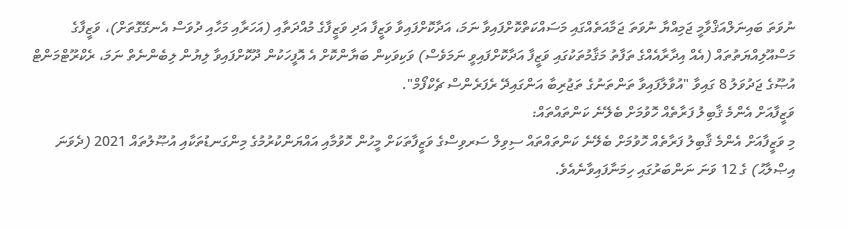ނުވަތަ ބައިނަލްއަޤްވާމީ ޖަމިއްޔާ ނުވަތަ ޖަމާއަތެއްގައި މަސައްކަތްކޮށްފައިވާ ނަމަ، އަދާކޮށްފައިވާ ވަޒީފާ އަދި ވަޒީފާގެ މުއްދަތާއި (އަހަރާއި މަހާއި ދުވަސް އެނގޭގޮތަށް)، ވަޒީފާގެ މަސްއޫލިއްޔަތުތައް (އެއް އިދާރާއެއްގެ ތަފާތު މަޤާމުތަކުގައި ވަޒީފާ އަދާކޮށްފައިވީ ނަމަވެސް) ވަކިވަކިން ބަޔާންކޮށް އެ އޮފީހަކުން ދޫކޮށްފައިވާ ލިޔުން ލިބެންނެތް ނަމަ، ރެކްރޫޓްމަންޓް އުޞޫގެ ޖަދުވަލު 8 ގައިވާ "އުވާލާފައިވާ ތަންތަނުގެ ތަޖުރިބާ އަންގައިދޭ ރެފަރެންސް ޗެކްފޯމް".
ވަޒީފާއަށް އެންމެ ޤާބިލު ފަރާތެއް ހޮވުމަށް ބެލޭނެ ކަންތައްތައް:
މި ވަޒީފާއަށް އެންމެ ޤާބިލު ފަރާތެއް ހޮވުމަށް ބެލޭނެ ކަންތައްތައް ސިވިލް ސަރވިސްގެ ވަޒީފާތަކަށް މީހުން ހޮވުމާއި އައްޔަންކުރުމުގެ މިންގަނޑުތަކާއި އުޞޫލުތައް 2021 (ދެވަނަ އިޞްލާޙު) ގެ 12 ވަނަ ނަންބަރުގައި ހިމަނާފައިވާނެއެވެ.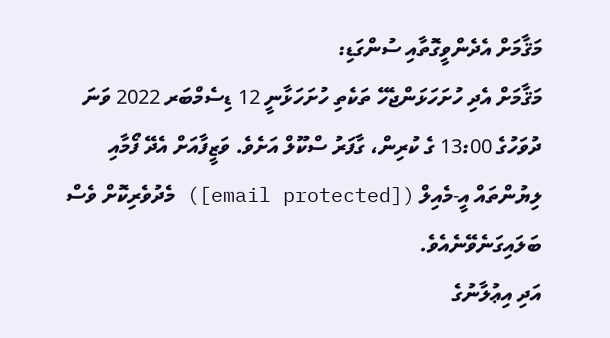މަޤާމަށް އެދެންވީގޮތާއި ސުންގަޑި:
މަޤާމަށް އެދި ހުށަހަޅަންޖެހޭ ތަކެތި ހުށަހަޅާނީ 12 ޑިސެމްބަރ 2022 ވަނަ ދުވަހުގެ 13:00 ގެ ކުރިން، ގާފަރު ސްކޫލް އަށެވެ. ވަޒީފާއަށް އެދޭ ފޯމާއި ލިޔުންތައް އީ-މެއިލް ([email protected]) މެދުވެރިކޮށް ވެސް ބަލައިގަނެވޭނެއެވެ.
އަދި އިޢުލާނުގެ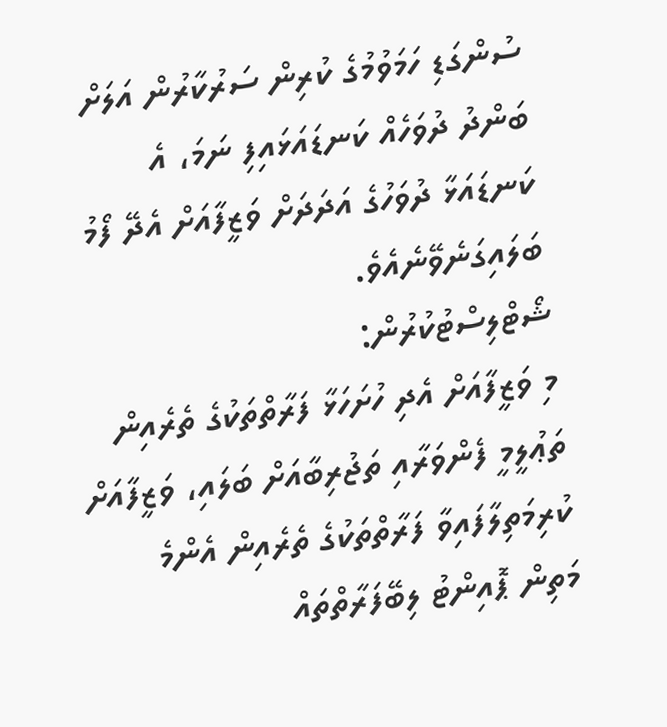ސުންގަޑި ހަމަވުމުގެ ކުރިން ސަރުކާރުން އަލަށް ބަންދު ދުވަހެއް ކަނޑައަޅައިފި ނަމަ، އެ ކަނޑައަޅާ ދުވަހުގެ އަދަދަށް ވަޒީފާއަށް އެދޭ ފޯމު ބަލައިގަނެވޭނެއެވެ.
ޝޯޓްލިސްޓުކުރުން:
މި ވަޒީފާއަށް އެދި ހުށަހަޅާ ފަރާތްތަކުގެ ތެރެއިން ތަޢުލީމީ ފެންވަރާއި ތަޖުރިބާއަށް ބަލައި، ވަޒީފާއަށް ކުރިމަތިލާފައިވާ ފަރާތްތަކުގެ ތެރެއިން އެންމެ މަތިން ޕޮއިންޓު ލިބޭފަރާތްތައް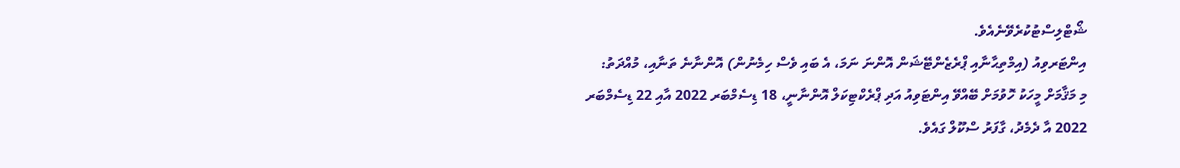ޝޯޓްލިސްޓުކުރެވޭނެއެވެ.
އިންޓަރވިއު (އިމްތިޙާނާއި ޕްރެޒެންޓޭޝަން އޮންނަ ނަމަ، އެ ބައި ވެސް ހިމެނުން) އޮންނާނެ ތަނާއި، މުއްދަތު:
މި މަޤާމަށް މީހަކު ހޮވުމަށް ބޭއްވޭ އިންޓަވިއު އަދި ޕްރެކްޓިކަލް އޮންނާނީ، 18 ޑިސެމްބަރ 2022 އާއި 22 ޑިސެމްބަރ 2022 އާ ދެމެދު، ގާފަރު ސްކޫލް ގައެވެ.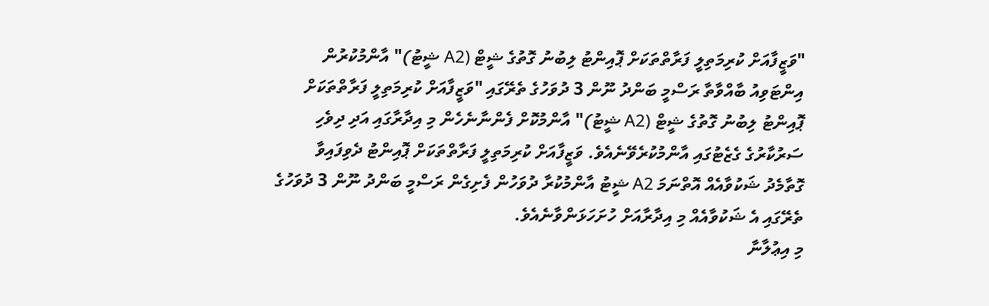"ވަޒީފާއަށް ކުރިމަތިލީ ފަރާތްތަކަށް ޕޮއިންޓު ލިބުނު ގޮތުގެ ޝީޓް (A2 ޝީޓު)" އާންމުކުރުން
އިންޓަވިއު ބާއްވާތާ ރަސްމީ ބަންދު ނޫން 3 ދުވަހުގެ ތެރޭގައި "ވަޒީފާއަށް ކުރިމަތިލީ ފަރާތްތަކަށް ޕޮއިންޓު ލިބުނު ގޮތުގެ ޝީޓް (A2 ޝީޓު)" އާންމުކޮށް ފެންނާނެހެން މި އިދާރާގައި އަދި ދިވެހި ސަރުކާރުގެ ގެޒެޓުގައި އާންމުކުރެވޭނެއެވެ. ވަޒީފާއަށް ކުރިމަތިލީ ފަރާތްތަކަށް ޕޮއިންޓު ދެވިފައިވާ ގޮތާމެދު ޝަކުވާއެއް އޮތްނަމަ A2 ޝީޓު އާންމުކުރާ ދުވަހުން ފެށިގެން ރަސްމީ ބަންދު ނޫން 3 ދުވަހުގެ ތެރޭގައި އެ ޝަކުވާއެއް މި އިދާރާއަށް ހުށަހަޅަންވާނެއެވެ.
މި އިޢުލާނާ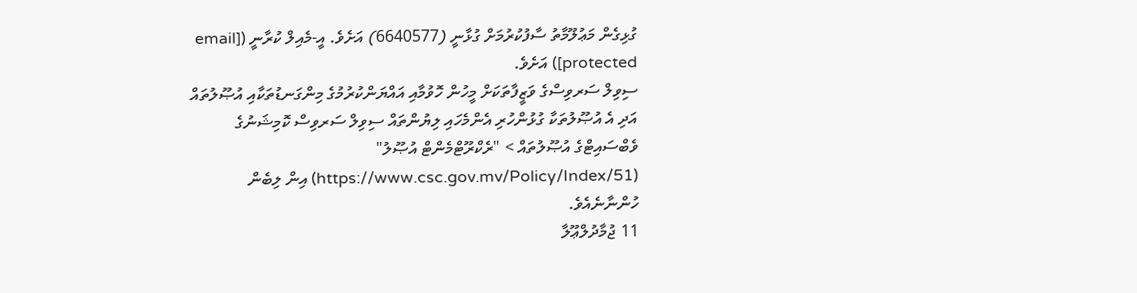ގުޅިގެން މަޢުލޫމާތު ސާފުކުރުމަށް ގުޅާނީ (6640577) އަށެވެ. އީ-މެއިލް ކުރާނީ ([email protected]) އަށެވެ.
ސިވިލް ސަރވިސްގެ ވަޒީފާތަކަށް މީހުން ހޮވުމާއި އައްޔަންކުރުމުގެ މިންގަނޑުތަކާއި އުޞޫލުތައް އަދި އެ އުޞޫލުތަކާ ގުޅުންހުރި އެންމެހައި ލިޔުންތައް ސިވިލް ސަރވިސް ކޮމިޝަނުގެ ވެބްސައިޓްގެ އުޞޫލުތައް > "ރެކްރޫޓްމެންޓް އުޞޫލު" (https://www.csc.gov.mv/Policy/Index/51) އިން ލިބެން ހުންނާނެއެވެ.
11 ޖުމާދުލްޢޫލާ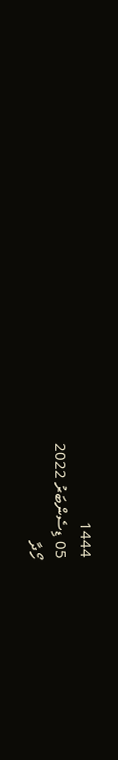1444
05 ޑިސެންބަރު 2022
ހޯދާ